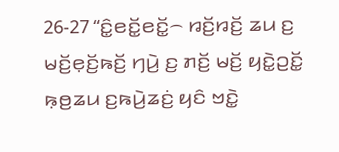26-27 “ꤢꤨ꤭ꤕꤢꤩ꤭ꤕꤢꤩ꤭꤮ ꤙꤢꤩ꤬ꤙꤢꤩ꤬ ꤘꤣ ꤢ꤬ ꤗꤢꤩ꤬ꤕ꤫ꤢꤩ꤬ꤒꤢꤩ꤬ ꤚꤣꤧ꤬ ꤢ꤬ ꤊꤢꤩ꤬ ꤗꤢꤩ꤬ ꤟꤢꤧ꤭ꤑꤢꤩ꤭ ꤒ꤫ꤥ꤬ꤘꤣ ꤢ꤬ꤒꤣꤧ꤬ꤘꤢꤦ꤬ ꤟꤢꤨ ꤠꤢꤧ꤭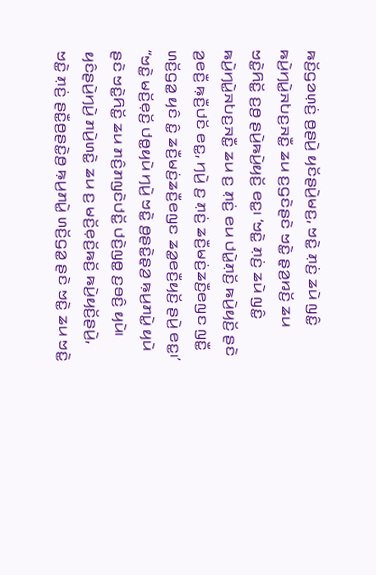ꤒꤢꤩ꤬ꤞꤤꤛ꤫ꤢꤦ꤬ ꤥ꤬ꤔꤣꤧ꤬ ꤟꤢꤩꤔꤣꤧ꤬ꤗꤢ꤬, ꤠꤢꤧ꤭ ꤊ꤫ꤢꤦ꤬ ꤘꤣꤧ ꤜꤢꤨ꤭ ꤒꤣꤧ꤬ꤚꤣꤧ꤭ꤏꤝꤢ꤬ꤏꤢꤪ꤭ ꤘꤣ ꤢ꤬ꤞꤢꤧꤔꤢꤧ ꤠꤢꤧ꤭ ꤔ꤫ꤤ꤬ꤙꤢꤩ꤬ ꤘꤣ ꤠꤢꤧ꤭ꤖꤢꤩ꤭ ꤢ꤬ꤥ꤬ ꤔꤣꤧ꤬ꤒꤣꤧ꤬ꤟꤢꤩ꤬ ꤕꤢ꤭꤯ ‘ꤠꤢꤧ꤭ ꤊ꤫ꤢꤦ꤬ ꤘꤣꤧ ꤜꤢꤨ꤭ ꤒꤣꤧ꤬ꤚꤣꤧ꤭ꤏꤝꤢ꤬ꤏꤢꤪ꤭ ꤘꤣ ꤢ꤬ ꤊ꤫ꤢꤦ꤬ ꤕꤣ ꤓꤣꤧ꤭ꤊ꤫ꤢꤩ꤬ ꤒꤣꤧ꤬ꤟꤢꤩ꤬ ꤔꤢꤧ ꤤ꤬ꤕꤢꤪ꤬ ꤒ꤫ꤢꤪ꤬ꤓꤢꤩ ꤕꤢ꤭, ꤚꤣꤧ꤬ ꤢ꤬ ꤊ꤫ꤢꤦ꤬ ꤘꤢꤪ꤬ꤗꤢꤦ꤬ꤘꤢꤪ꤬ꤕꤜꤢ ꤜꤢꤪ꤭ ꤛꤢꤩ꤬ꤞꤤ꤭ ꤟꤢꤨ ꤢꤨ꤭ ꤘꤢꤪ꤬ꤗꤢꤦ꤬ꤘꤢꤪ꤬ꤕꤜꤢ ꤘꤤ꤭ꤕꤢꤪ꤬ꤟꤢꤩ꤬ ꤔꤣꤧ꤬ ꤕꤢ꤭꤯’
“ꤠꤢꤧ꤭ ꤗꤢꤩ꤬ꤕ꤫ꤢꤩ꤬ ꤓꤥ꤭ꤟꤣꤧ ꤚꤣꤧ꤬ ꤠꤢꤧ꤭ ꤥ꤬ꤔꤢꤧ꤭ꤔ꤫ꤤ꤬ ꤒ꤫ꤣ꤬ꤊꤣꤧ꤭ ꤟꤣꤧ ꤔꤢꤧ ꤠꤢꤧ꤭ꤖꤢꤩ꤭ ꤘꤣ ꤊꤢꤨ꤬ꤊꤜꤢꤧꤓꤢꤩ꤭ ꤓꤢꤧ꤬ꤜꤥ꤭ ꤢ꤬ꤋꤢꤨ꤬ ꤟꤣꤧ꤯ ꤟꤢꤨꤔꤣꤧ꤬ꤚꤣꤧ꤬ ꤊꤣꤧ꤬ꤛꤢꤧ꤭ ꤘꤣ ꤢ꤬ ꤗꤢꤩ꤬ꤕ꤫ꤢꤩ꤬ꤒꤢꤩ꤬ ꤒꤣꤧ꤬ꤟꤢꤩ꤬ꤔꤣꤧ꤬, ꤠꤢꤧ꤭ ꤊ꤫ꤢꤦ꤬ ꤔꤢꤪ꤭ꤥ꤬ꤔꤢꤧ꤭ꤥ꤬ ꤒ꤫ꤣ꤬ꤊꤣꤧ꤭ ꤛꤢꤩ꤬ꤞꤤ꤭ ꤔꤢꤧ ꤠꤢꤧ꤭ ꤘꤣ ꤠꤢꤧ꤭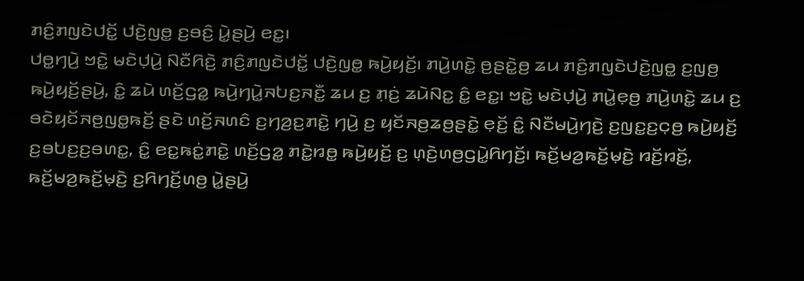ꤊꤢꤨ꤬ꤊꤜꤢꤧꤓꤢꤩ꤭ ꤓꤢꤧ꤬ꤜꤥ꤭ ꤢ꤬ꤋꤢꤨ꤬ ꤣꤧ꤭ꤔꤣꤧ꤬ ꤕꤢ꤭꤯
ꤓꤥ꤭ꤚꤣꤧ꤬ ꤠꤢꤧ꤭ ꤗꤢꤧꤓ꤫ꤣꤧ꤬ ꤡꤢꤪꤖꤢꤧ꤬ ꤊꤢꤨ꤬ꤊꤜꤢꤧꤓꤢꤩ꤭ ꤓꤢꤧ꤬ꤜꤥ꤭ ꤒꤣꤧ꤬ꤟꤢꤩ꤬꤯ ꤊꤣꤧ꤬ꤛꤢꤧ꤭ ꤥ꤬ꤔꤢꤧ꤭ꤥ꤬ ꤘꤣ ꤊꤢꤨ꤬ꤊꤜꤢꤧꤓꤢꤧ꤬ꤜꤥ꤭ ꤢ꤬ꤜꤥ꤬ ꤒꤣꤧ꤬ꤟꤢꤩ꤬ꤔꤣꤧ꤬, ꤢꤨ꤭ ꤘꤣꤧ ꤛꤢꤩ꤬ꤞꤤ꤭ ꤒꤣꤧ꤬ꤚꤣꤧ꤭ꤏꤝꤢ꤬ꤏꤢꤪ꤭ ꤘꤣ ꤢ꤬ ꤊ꤫ꤢꤦ꤬ ꤘꤣꤧꤡꤢ꤭ ꤢꤨ꤭ ꤕꤢ꤭꤯ ꤠꤢꤧ꤭ ꤗꤢꤧꤓ꤫ꤣꤧ꤬ ꤊꤣꤧ꤭ꤕ꤫ꤥ꤬ ꤊꤣꤧ꤬ꤛꤢꤧ꤭ ꤘꤣ ꤢ꤬ ꤋꤢꤧꤟꤢꤩꤏꤥ꤬ꤜꤥ꤭ꤒꤢꤩ꤬ ꤔꤢꤧ ꤛꤢꤩ꤬ꤏꤛꤢꤨ ꤢ꤬ꤚꤤ꤬ꤢ꤬ꤊꤢꤧ꤭ ꤚꤣꤧ꤬ ꤢ꤬ ꤟꤢꤩꤏꤥ꤬ꤘꤥ꤬ꤔꤢꤧ꤭ ꤕ꤫ꤢꤩ꤬ ꤢꤨ꤭ ꤡꤢꤪꤗꤣꤧ꤬ꤚꤢꤧ꤬ ꤢ꤬ꤜꤢ꤭ꤢ꤬ꤍ꤫ꤥ꤬ ꤒꤣꤧ꤬ꤟꤢꤩ꤬ ꤢ꤬ꤋꤝꤢ꤬ꤢ꤬ꤋꤛꤢ꤭, ꤢꤨ꤭ ꤕꤢ꤭ꤒꤢꤦ꤭ꤊꤢꤧ꤭ ꤛꤢꤩ꤬ꤞꤤ꤭ ꤊꤢꤧ꤭ꤙꤥ꤭ ꤒꤣꤧ꤬ꤟꤢꤩ꤬ ꤢ꤬ ꤛ꤫ꤢꤧ꤬ꤛꤥ꤬ꤞꤣꤧ꤭ꤖꤚꤢꤩ꤬꤯ ꤒꤢꤩ꤬ꤗꤤ꤬ꤒꤢꤩ꤬ꤗ꤫ꤢꤧ꤬ ꤙꤢꤩ꤬ꤙꤢꤩ꤬, ꤒꤢꤩ꤬ꤗꤤ꤬ꤒꤢꤩ꤬ꤗ꤫ꤢꤧ꤬ ꤢ꤬ꤖꤚꤢꤩ꤬ꤛꤥ꤬ ꤣꤧ꤭ꤔꤣꤧ꤬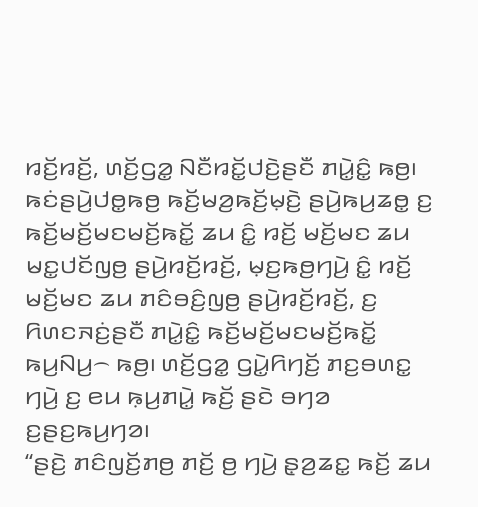ꤙꤢꤩ꤬ꤙꤢꤩ꤬, ꤛꤢꤩ꤬ꤞꤤ꤭ ꤡꤢꤪꤙꤢꤩ꤭ꤓꤢꤧ꤬ꤔꤢꤪ ꤊꤣꤧ꤭ꤢꤨ꤭ ꤒꤥ꤬꤯ ꤒꤢꤦꤔꤣꤧ꤬ꤓꤥ꤭ꤒꤥ꤬ ꤒꤢꤩ꤬ꤗꤤ꤬ꤒꤢꤩ꤬ꤗ꤫ꤢꤧ꤬ ꤔꤣꤧ꤬ꤒꤣ꤬ꤘꤥ꤭ ꤢ꤬ ꤒꤢꤩ꤬ꤗꤢꤩ꤬ꤗꤢꤗꤢꤩ꤬ꤒꤢꤩ꤭ ꤘꤣ ꤢꤨ꤭ ꤙꤢꤩ꤬ ꤗꤢꤩ꤬ꤗꤢ ꤘꤣ ꤗꤢ꤭ꤓꤢꤩꤜꤥ꤬ ꤔꤣꤧ꤬ꤙꤢꤩ꤬ꤙꤢꤩ꤬, ꤗ꤫ꤢ꤬ꤒꤥ꤬ꤚꤣꤧ꤬ ꤢꤨ꤭ ꤙꤢꤩ꤬ ꤗꤢꤩ꤬ꤗꤢ ꤘꤣ ꤊꤢꤨꤋꤢꤨ꤬ꤜꤥ꤬ ꤔꤣꤧ꤬ꤙꤢꤩ꤬ꤙꤢꤩ꤬, ꤢ꤬ ꤖꤛꤢꤏꤢꤦ꤬ꤔꤢꤪ ꤊꤣꤧ꤭ꤢꤨ꤭ ꤒꤢꤩ꤬ꤗꤢꤩ꤬ꤗꤢꤗꤢꤩ꤬ꤒꤢꤩ꤭ ꤒꤣ꤬ꤡꤣ꤬꤮ ꤒꤥ꤬꤯ ꤛꤢꤩ꤬ꤞꤤ꤭ ꤞꤣꤧ꤭ꤖꤚꤢꤩ꤬ ꤊꤢ꤬ꤋꤛꤢ꤭ ꤚꤣꤧ꤬ ꤢ꤬ ꤕꤣ ꤒ꤫ꤣ꤬ꤊꤣꤧ꤭ ꤒꤢꤩ꤬ ꤔꤢꤧ ꤋꤚꤤ ꤢ꤬ꤔꤢ꤬ꤒꤣ꤬ꤚꤤ꤯
“ꤔꤢꤧ꤬ ꤊꤢꤨꤜꤢꤩ꤬ꤊꤥ꤬ ꤊꤢꤩ꤬ ꤥ꤬ ꤚꤣꤧ꤬ ꤔ꤫ꤤ꤬ꤘꤢ꤭ ꤒꤢꤩ꤬ ꤘꤣ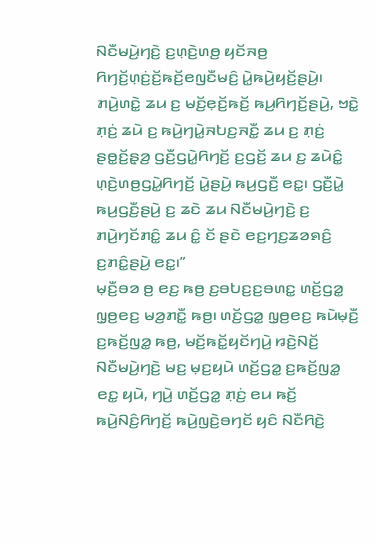ꤡꤢꤪꤗꤣꤧ꤬ꤚꤢꤧ꤬ ꤢ꤬ꤛ꤫ꤢꤧ꤬ꤛꤥ꤬ ꤟꤢꤩꤏꤥ꤬ ꤖꤚꤢꤩ꤬ꤛ꤫ꤢꤦ꤬ꤢꤩ꤬ꤒꤢꤩ꤬ꤕꤜꤢꤪꤗꤢꤨ꤬ ꤣꤧ꤭ꤒꤣꤧ꤬ꤟꤢꤩ꤬ꤔꤣꤧ꤬꤯ ꤊꤣꤧ꤬ꤛꤢꤧ꤭ ꤘꤣ ꤢ꤬ ꤗꤢꤩ꤬ꤕ꤫ꤢꤩ꤬ꤒꤢꤩ꤬ ꤒꤣ꤬ꤖꤚꤢꤩ꤬ꤔꤣꤧ꤬, ꤠꤢꤧ꤭ ꤊ꤫ꤢꤦ꤬ ꤘꤣꤧ ꤢ꤬ ꤒꤣꤧ꤬ꤚꤣꤧ꤭ꤏꤝꤢ꤬ꤏꤢꤪ꤭ ꤘꤣ ꤢ꤬ ꤊ꤫ꤢꤦ꤬ ꤔꤥ꤭ꤢꤩ꤬ꤔ꤫ꤤ꤬ ꤞꤢꤪ꤬ꤞꤣꤧ꤭ꤖꤚꤢꤩ꤬ ꤢ꤬ꤞꤢꤩ꤬ ꤘꤣ ꤢ꤬ ꤘꤣꤧꤢꤨ꤭ ꤛ꤫ꤢꤧ꤬ꤛꤥ꤬ꤞꤣꤧ꤭ꤖꤚꤢꤩ꤬ ꤣꤧ꤭ꤔꤣꤧ꤬ ꤒꤣ꤬ꤞꤢꤪ꤬ ꤕꤢ꤭꤯ ꤞꤢꤪ꤬ꤣꤧ꤭ ꤒꤣ꤬ꤞꤢꤪ꤬ꤔꤣꤧ꤬ ꤢ꤬ ꤘꤢꤧ ꤘꤣ ꤡꤢꤪꤗꤣꤧ꤬ꤚꤢꤧ꤬ ꤢ꤬ ꤊꤣꤧ꤬ꤚꤢꤩꤊꤢꤨ꤭ ꤘꤣ ꤢꤨ꤭ ꤢꤩ ꤔꤢꤧ ꤕꤢ꤬ꤚꤢ꤬ꤘꤤꤎꤢꤨ꤬ ꤢ꤬ꤊꤢꤨ꤭ꤔꤣꤧ꤬ ꤕꤢ꤭꤯”
ꤗ꤫ꤢꤪ꤬ꤋꤤ ꤥ꤬ ꤕꤢ꤬ ꤒꤥ꤬ ꤢ꤬ꤋꤝꤢ꤬ꤢ꤬ꤋꤛꤢ꤭ ꤛꤢꤩ꤬ꤞꤤ꤭ ꤜ꤫ꤥ꤬ꤕꤢ꤬ ꤗꤤ꤬ꤊꤢꤪ꤭ ꤒꤥ꤬꤯ ꤛꤢꤩ꤬ꤞꤤ꤭ ꤜ꤫ꤥ꤬ꤕꤢ꤬ ꤒꤣꤧꤗ꤫ꤢꤪ꤬ ꤢ꤬ꤒꤢꤩ꤬ꤜꤤ꤭ ꤒꤥ꤬, ꤗꤢꤩ꤬ꤒꤢꤩ꤭ꤟꤢꤩꤚꤣꤧ꤬ ꤙꤢꤧ꤬ꤡꤢꤩ꤬ ꤡꤢꤪꤗꤣꤧ꤬ꤚꤢꤧ꤬ ꤗꤢ꤬ ꤗ꤫ꤢ꤬ꤟꤣꤧ ꤛꤢꤩ꤬ꤞꤤ꤭ ꤢ꤬ꤒꤢꤩ꤬ꤜꤤ꤭ ꤕꤢ꤭ ꤟꤣꤧ, ꤚꤣꤧ꤬ ꤛꤢꤩ꤬ꤞꤤ꤭ ꤊ꤫ꤢꤦ꤬ ꤕꤣ ꤒꤢꤩ꤬ ꤒꤣꤧ꤬ꤡꤢꤨ꤬ꤖꤚꤢꤩ꤬ ꤒꤣꤧ꤬ꤜꤢꤧ꤬ꤋꤚꤢꤩ ꤟꤢꤨ ꤡꤢꤪꤖꤢꤧ꤬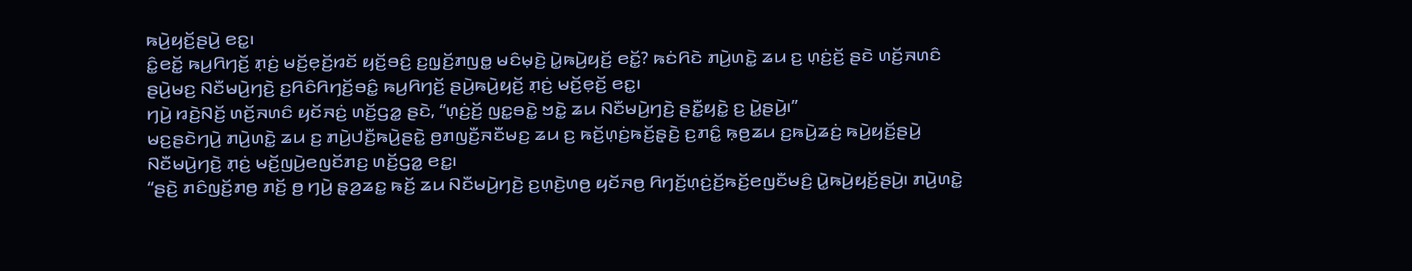ꤒꤣꤧ꤬ꤟꤢꤩ꤬ꤔꤣꤧ꤬ ꤕꤢ꤭꤯
ꤢꤨ꤭ꤕꤢꤩ꤭ ꤒꤣ꤬ꤖꤚꤢꤩ꤬ ꤊ꤫ꤢꤦ꤬ ꤗꤢꤩ꤬ꤕ꤫ꤢꤩ꤬ꤙꤢꤩ ꤟꤢꤩ꤬ꤋꤢꤨ꤬ ꤢ꤬ꤜ꤫ꤢꤩ꤬ꤊꤜꤥ꤭ ꤗꤢꤨꤗ꤫ꤢꤧ꤬ ꤣꤧ꤭ꤒꤣꤧ꤬ꤟꤢꤩ꤬ ꤕꤢꤩ꤭? ꤒꤢꤦꤖꤢꤧ ꤊꤣꤧ꤬ꤛꤢꤧ꤭ ꤘꤣ ꤢ꤬ ꤛ꤫ꤢꤦ꤬ꤢꤩ꤬ ꤔꤢꤧ ꤛꤢꤩ꤬ꤏꤛꤢꤨ ꤔꤣꤧ꤬ꤗꤢ꤬ ꤡꤢꤪꤗꤣꤧ꤬ꤚꤢꤧ꤬ ꤢ꤬ꤖꤢꤨꤖꤚꤢꤩ꤬ꤋꤢꤨ꤭ ꤒꤣ꤬ꤖꤚꤢꤩ꤬ ꤔꤣꤧ꤬ꤒꤣꤧ꤬ꤟꤢꤩ꤬ ꤊ꤫ꤢꤦ꤬ ꤗꤢꤩ꤬ꤕ꤫ꤢꤩ꤬ ꤕꤢ꤭꤯
ꤚꤣꤧ꤬ ꤙꤢꤧ꤬ꤡꤢꤩ꤬ ꤛꤢꤩ꤬ꤏꤛꤢꤨ ꤟꤢꤩꤏꤢꤦ꤬ ꤛꤢꤩ꤬ꤞꤤ꤭ ꤔꤢꤧ, “ꤛ꤫ꤢꤦ꤬ꤢꤩ꤬ ꤜꤢ꤭ꤋꤢꤧ꤭ ꤠꤢꤧ꤭ ꤘꤣ ꤡꤢꤪꤗꤣꤧ꤬ꤚꤢꤧ꤬ ꤔꤢꤪ꤭ꤟꤢꤧ꤭ ꤢ꤬ ꤣꤧ꤭ꤔꤣꤧ꤬꤯”
ꤗꤢ꤬ꤔꤢꤧꤚꤣꤧ꤬ ꤊꤣꤧ꤬ꤛꤢꤧ꤭ ꤘꤣ ꤢ꤬ ꤊꤣꤧ꤬ꤓꤢꤪ꤬ꤒꤣꤧ꤬ꤔꤢꤧ꤭ ꤥ꤬ꤊꤜꤢꤪ꤬ꤏꤢꤪꤗꤢ꤬ ꤘꤣ ꤢ꤬ ꤒꤢꤩ꤬ꤛ꤫ꤢꤦ꤬ꤒꤢꤩ꤬ꤔ꤫ꤢꤧ꤬ ꤢ꤬ꤊꤢꤨ꤭ ꤒ꤫ꤥ꤬ꤘꤣ ꤢ꤬ꤒꤣꤧ꤬ꤘꤢꤦ꤬ ꤒꤣꤧ꤬ꤟꤢꤩ꤬ꤔꤣꤧ꤬ ꤡꤢꤪꤗꤣꤧ꤬ꤚꤢꤧ꤬ ꤊ꤫ꤢꤦ꤬ ꤗꤢꤩ꤬ꤜꤣꤧ꤬ꤕꤜꤢꤩꤊꤢ꤬ ꤛꤢꤩ꤬ꤞꤤ꤭ ꤕꤢ꤭꤯
“ꤔꤢꤧ꤬ ꤊꤢꤨꤜꤢꤩ꤬ꤊꤥ꤬ ꤊꤢꤩ꤬ ꤥ꤬ ꤚꤣꤧ꤬ ꤔ꤫ꤤ꤬ꤘꤢ꤭ ꤒꤢꤩ꤬ ꤘꤣ ꤡꤢꤪꤗꤣꤧ꤬ꤚꤢꤧ꤬ ꤢ꤬ꤛ꤫ꤢꤧ꤬ꤛꤥ꤬ ꤟꤢꤩꤏꤥ꤬ ꤖꤚꤢꤩ꤬ꤛ꤫ꤢꤦ꤬ꤢꤩ꤬ꤒꤢꤩ꤬ꤕꤜꤢꤪꤗꤢꤨ꤬ ꤣꤧ꤭ꤒꤣꤧ꤬ꤟꤢꤩ꤬ꤔꤣꤧ꤬꤯ ꤊꤣꤧ꤬ꤛꤢꤧ꤭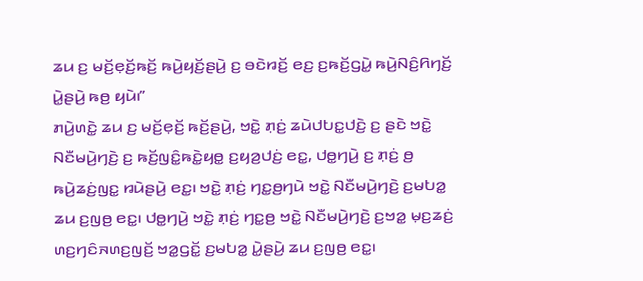ꤘꤣ ꤢ꤬ ꤗꤢꤩ꤬ꤕ꤫ꤢꤩ꤬ꤒꤢꤩ꤬ ꤒꤣꤧ꤬ꤟꤢꤩ꤬ꤔꤣꤧ꤬ ꤢ꤬ ꤋꤢꤧꤙꤢꤩ꤬ ꤕꤢ꤬ ꤢ꤬ꤒꤢꤩ꤬ꤞꤣꤧ꤭ ꤒꤣꤧ꤬ꤡꤢꤨ꤬ꤖꤚꤢꤩ꤬ ꤣꤧ꤭ꤔꤣꤧ꤬ ꤒꤥ꤬ ꤟꤣꤧ꤯”
ꤊꤣꤧ꤬ꤛꤢꤧ꤭ ꤘꤣ ꤢ꤬ ꤗꤢꤩ꤬ꤕ꤫ꤢꤩ꤬ ꤒꤢꤩ꤬ꤔꤣꤧ꤬, ꤠꤢꤧ꤭ ꤊ꤫ꤢꤦ꤬ ꤘꤣꤧꤓꤝꤢ꤭ꤓꤢꤧ꤬ ꤢ꤬ ꤔꤢꤧ ꤠꤢꤧ꤭ ꤡꤢꤪꤗꤣꤧ꤬ꤚꤢꤧ꤬ ꤢ꤬ ꤒꤢꤩ꤬ꤜꤢꤨ꤭ꤒꤢꤧ꤭ꤟꤥ꤭ ꤢ꤬ꤟꤤ꤬ꤓꤢꤦ꤬ ꤕꤢ꤭, ꤓꤥ꤭ꤚꤣꤧ꤬ ꤢ꤬ ꤊ꤫ꤢꤦ꤬ ꤥ꤬ ꤒꤣꤧ꤬ꤘꤢꤦ꤬ꤜꤢ꤭ ꤙꤣꤧꤔꤣꤧ꤬ ꤕꤢ꤭꤯ ꤠꤢꤧ꤭ ꤊ꤫ꤢꤦ꤬ ꤚꤢ꤭ꤥ꤬ꤚꤣꤧ ꤠꤢꤧ꤭ ꤡꤢꤪꤗꤣꤧ꤬ꤚꤢꤧ꤬ ꤢ꤬ꤗꤝꤤ꤭ ꤘꤣ ꤢ꤬ꤜꤥ꤬ ꤕꤢ꤭꤯ ꤓꤥ꤭ꤚꤣꤧ꤬ ꤠꤢꤧ꤭ ꤊ꤫ꤢꤦ꤬ ꤚꤢ꤭ꤥ꤬ ꤠꤢꤧ꤭ ꤡꤢꤪꤗꤣꤧ꤬ꤚꤢꤧ꤬ ꤢ꤬ꤠꤤ꤭ ꤗ꤫ꤢ꤬ꤘꤢꤦ꤬ ꤛꤢ꤬ꤚꤢꤨꤏꤛꤢ꤬ꤜꤢꤩ꤬ ꤠꤤ꤭ꤞꤢꤩ꤭ ꤢ꤬ꤗꤝꤤ꤭ ꤣꤧ꤭ꤔꤣꤧ꤬ ꤘꤣ ꤢ꤬ꤜꤥ꤬ ꤕꤢ꤭꤯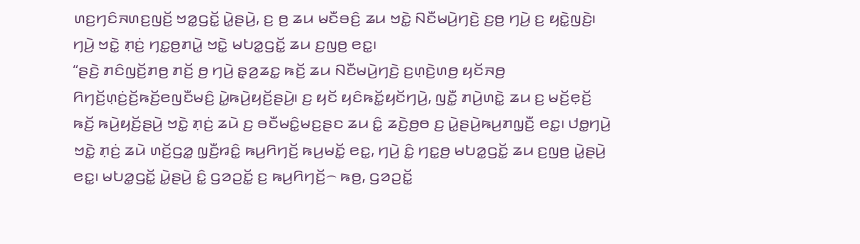ꤛꤢ꤬ꤚꤢꤨꤏꤛꤢ꤬ꤜꤢꤩ꤬ ꤠꤤ꤭ꤞꤢꤩ꤭ ꤣꤧ꤭ꤔꤣꤧ꤬, ꤢ꤬ ꤥ꤬ ꤘꤣ ꤗꤢꤪꤋꤢꤨ꤬ ꤘꤣ ꤠꤢꤧ꤭ ꤡꤢꤪꤗꤣꤧ꤬ꤚꤢꤧ꤬ ꤢ꤬ꤥ꤬ ꤚꤣꤧ꤬ ꤢ꤬ ꤟꤢꤧ꤭ꤜꤢꤧ꤬꤯ ꤚꤣꤧ꤬ ꤠꤢꤧ꤭ ꤊ꤫ꤢꤦ꤬ ꤚꤢ꤭ꤥ꤬ꤊꤣꤧ꤭ ꤠꤢꤧ꤭ ꤗꤝꤤ꤭ꤞꤢꤩ꤭ ꤘꤣ ꤢ꤬ꤜꤥ꤬ ꤕꤢ꤭꤯
“ꤔꤢꤧ꤬ ꤊꤢꤨꤜꤢꤩ꤬ꤊꤥ꤬ ꤊꤢꤩ꤬ ꤥ꤬ ꤚꤣꤧ꤬ ꤔ꤫ꤤ꤬ꤘꤢ꤭ ꤒꤢꤩ꤬ ꤘꤣ ꤡꤢꤪꤗꤣꤧ꤬ꤚꤢꤧ꤬ ꤢ꤬ꤛ꤫ꤢꤧ꤬ꤛꤥ꤬ ꤟꤢꤩꤏꤥ꤬ ꤖꤚꤢꤩ꤬ꤛ꤫ꤢꤦ꤬ꤢꤩ꤬ꤒꤢꤩ꤬ꤕꤜꤢꤪꤗꤢꤨ꤬ ꤣꤧ꤭ꤒꤣꤧ꤬ꤟꤢꤩ꤬ꤔꤣꤧ꤬꤯ ꤢ꤬ ꤟꤢꤩ ꤟꤢꤨꤒꤢꤩ꤭ꤟꤢꤩꤚꤣꤧ꤬, ꤜꤢꤪ꤭ ꤊꤣꤧ꤬ꤛꤢꤧ꤭ ꤘꤣ ꤢ꤬ ꤗꤢꤩ꤬ꤕ꤫ꤢꤩ꤬ ꤒꤢꤩ꤬ ꤒꤣꤧ꤬ꤟꤢꤩ꤬ꤔꤣꤧ꤬ ꤠꤢꤧ꤭ ꤊ꤫ꤢꤦ꤬ ꤘꤣꤧ ꤢ꤬ ꤋꤢꤪꤗꤢꤨ꤭ꤗꤢ꤬ꤔꤢ ꤘꤣ ꤢꤨ꤭ ꤘꤢꤧ꤬ꤥ꤬ꤥ ꤢ꤬ ꤣꤧ꤭ꤔꤣꤧ꤬ꤒꤣ꤬ꤊꤜ꤫ꤢꤪ꤬ ꤕꤢ꤭꤯ ꤓꤥ꤭ꤚꤣꤧ꤬ ꤠꤢꤧ꤭ ꤊ꤫ꤢꤦ꤬ ꤘꤣꤧ ꤛꤢꤩ꤬ꤞꤤ꤭ ꤜ꤫ꤢꤪ꤬ꤙꤢꤨ꤭ ꤒꤣ꤬ꤖꤚꤢꤩ꤬ ꤒꤣ꤬ꤗꤢꤩ꤭ ꤕꤢ꤭, ꤚꤣꤧ꤬ ꤢꤨ꤭ ꤚꤢ꤭ꤥ꤬ ꤗꤝꤤ꤭ꤞꤢꤩ꤭ ꤘꤣ ꤢ꤬ꤜꤥ꤬ ꤣꤧ꤭ꤔꤣꤧ꤬ ꤕꤢ꤭꤯ ꤗꤝꤤ꤭ꤞꤢꤩ꤭ ꤣꤧ꤭ꤔꤣꤧ꤬ ꤢꤨ꤭ ꤞꤤꤑꤢꤩ꤭ ꤢ꤬ ꤒꤣ꤬ꤖꤚꤢꤩ꤬꤮ ꤒꤥ꤬, ꤞꤤꤑꤢꤩ꤭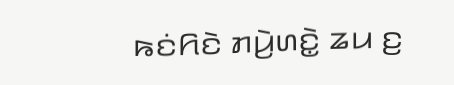ꤒꤢꤦꤖꤢꤧ ꤊꤣꤧ꤬ꤛꤢꤧ꤭ ꤘꤣ ꤢ꤬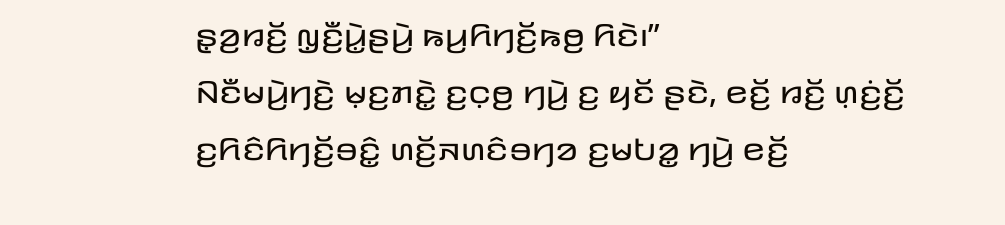ꤔ꤫ꤤ꤬ꤙꤢꤩ꤬ ꤜ꤫ꤢꤪ꤬ꤣꤧ꤭ꤔꤣꤧ꤬ ꤒꤣ꤬ꤖꤚꤢꤩ꤬ꤒꤥ꤬ ꤖꤢꤧ꤯”
ꤡꤢꤪꤗꤣꤧ꤬ꤚꤢꤧ꤬ ꤗ꤫ꤢ꤬ꤊꤢꤧ꤭ ꤢ꤬ꤍ꤫ꤥ꤬ ꤚꤣꤧ꤬ ꤢ꤬ ꤟꤢꤩ ꤔꤢꤧ, ꤕꤢꤩ꤬ ꤙꤢꤩ꤬ ꤛ꤫ꤢꤦ꤬ꤢꤩ꤬ ꤢ꤬ꤖꤢꤨꤖꤚꤢꤩ꤬ꤋꤢꤨ꤭ ꤛꤢꤩ꤬ꤏꤛꤢꤨꤋꤚꤤ ꤢ꤬ꤗꤝꤤ꤭ ꤚꤣꤧ꤬ ꤕꤢꤩ꤬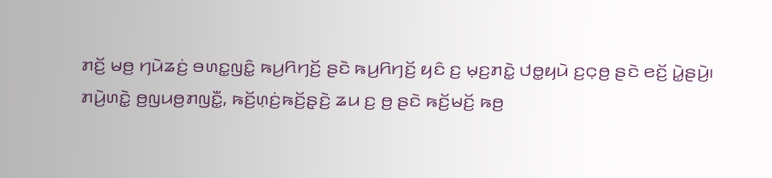ꤊꤢꤩ꤬ ꤗꤥ꤬ ꤚꤣꤧꤘꤢꤦ꤬ ꤋꤛꤢ꤭ꤜꤢꤨ꤭ ꤒꤣ꤬ꤖꤚꤢꤩ꤬ ꤔꤢꤧ ꤒꤣ꤬ꤖꤚꤢꤩ꤬ ꤟꤢꤨ ꤢ꤬ ꤗ꤫ꤢ꤬ꤊꤢꤧ꤭ ꤓꤥ꤭ꤟꤣꤧ ꤢ꤬ꤍ꤫ꤥ꤬ ꤔꤢꤧ ꤕꤢꤩ꤬ ꤣꤧ꤭ꤔꤣꤧ꤬꤯
ꤊꤣꤧ꤬ꤛꤢꤧ꤭ ꤥ꤬ꤜꤣꤥ꤬ꤊꤜꤢꤪ꤭, ꤒꤢꤩ꤬ꤛ꤫ꤢꤦ꤬ꤒꤢꤩ꤬ꤔ꤫ꤢꤧ꤬ ꤘꤣ ꤢ꤬ ꤥ꤬ ꤔꤢꤧ ꤒꤢꤩ꤬ꤗꤢꤩ꤬ ꤒꤥ꤬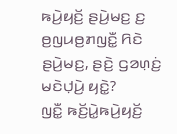ꤒꤣꤧ꤬ꤟꤢꤩ꤬ ꤔꤣꤧ꤬ꤗꤢ꤬ ꤢ꤬ ꤥ꤬ꤜꤣꤥ꤬ꤊꤜꤢꤪ꤭ ꤖꤢꤧ ꤔꤣꤧ꤬ꤗꤢ꤬, ꤔꤢꤧ꤬ ꤞꤤꤛ꤫ꤢꤦ꤬ ꤗꤢꤧꤓ꤫ꤣꤧ꤬ ꤟꤢꤧ꤭?
ꤜꤢꤪ꤭ ꤒꤢꤩ꤬ꤣꤧ꤭ꤒꤣꤧ꤬ꤟꤢꤩ꤬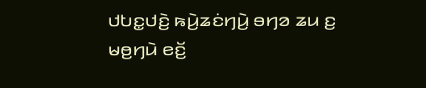ꤓꤝꤢ꤭ꤓꤢꤧ꤬ ꤒꤣꤧ꤬ꤘꤢꤦꤚꤣꤧ꤬ ꤋꤚꤤ ꤘꤣ ꤢ꤬ ꤗꤥ꤬ꤚꤣꤧ ꤕꤢꤩ꤬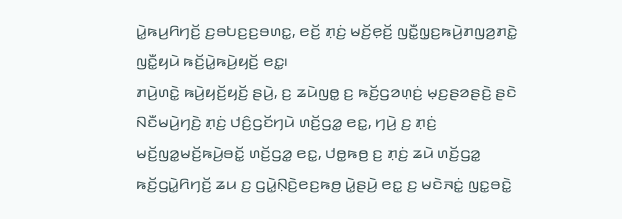ꤣꤧ꤭ꤒꤣ꤬ꤖꤚꤢꤩ꤬ ꤢ꤬ꤋꤝꤢ꤬ꤢ꤬ꤋꤛꤢ꤭, ꤕꤢꤩ꤬ ꤊ꤫ꤢꤦ꤬ ꤗꤢꤩ꤬ꤕ꤫ꤢꤩ꤬ ꤜꤢꤪ꤭ꤜ꤫ꤢ꤬ꤒꤣꤧ꤬ꤊꤜꤤ꤬ꤊꤢꤧ꤭ ꤜꤢꤪ꤭ꤟꤣꤧ ꤒꤢꤩ꤬ꤣꤧ꤭ꤒꤣꤧ꤬ꤟꤢꤩ꤬ ꤕꤢ꤭꤯
ꤊꤣꤧ꤬ꤛꤢꤧ꤭ ꤒꤣꤧ꤬ꤟꤢꤩ꤬ꤟꤢꤩ꤬ ꤔꤣꤧ꤬, ꤢ꤬ ꤘꤣꤧꤜꤥ꤭ ꤢ꤬ ꤒꤢꤩ꤬ꤞꤤꤛ꤫ꤢꤦ꤬ ꤗ꤫ꤢ꤬ꤔꤤꤔꤢꤧ꤬ ꤔꤢꤧ ꤡꤢꤪꤗꤣꤧ꤬ꤚꤢꤧ꤬ ꤊ꤫ꤢꤦ꤬ ꤓꤢꤨ꤬ꤞꤢꤩꤚꤣꤧ ꤛꤢꤩ꤬ꤞꤤ꤭ ꤕꤢ꤭, ꤚꤣꤧ꤬ ꤢ꤬ ꤊ꤫ꤢꤦ꤬ ꤗꤢꤩ꤬ꤜꤤ꤭ꤗꤢꤩ꤬ꤒꤣꤧ꤬ꤋꤢꤩ꤭ ꤛꤢꤩ꤬ꤞꤤ꤭ ꤕꤢ꤭, ꤓꤥ꤭ꤒꤥ꤬ ꤢ꤬ ꤊ꤫ꤢꤦ꤬ ꤘꤣꤧ ꤛꤢꤩ꤬ꤞꤤ꤭ ꤒꤢꤩ꤬ꤞꤣꤧ꤭ꤖꤚꤢꤩ꤬ ꤘꤣ ꤢ꤬ ꤞꤣꤧ꤭ꤡ꤫ꤢꤧ꤬ꤕꤢ꤬ꤒꤥ꤬ ꤣꤧ꤭ꤔꤣꤧ꤬ ꤕꤢ꤭ ꤢ꤬ ꤗꤢꤧꤏꤢꤦ꤭ ꤜꤢ꤭ꤋꤢꤧ꤭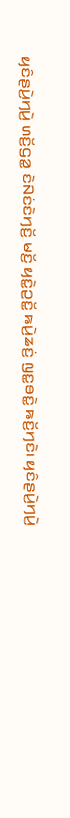ꤟꤢꤨꤔꤣꤧ꤬ꤚꤣꤧ꤬ ꤛꤢꤩ꤬ꤞꤤ꤭ ꤢꤧꤡꤢꤦꤢꤧꤚꤢꤩ꤬ ꤗꤢꤩ꤬ ꤟꤢꤧ꤭ꤑꤢꤩ꤭ ꤒꤣꤧ꤬ꤘꤢꤦ꤬ ꤜꤢ꤭ꤋꤢꤧ꤭ ꤒꤢꤩ꤬ꤚꤢꤧ꤯ ꤟꤢꤨꤔꤣꤧ꤬ꤚꤣꤧ꤬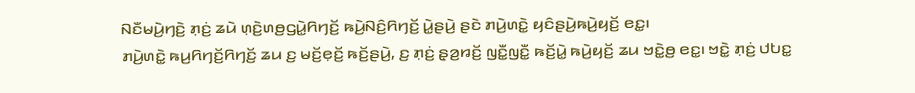ꤡꤢꤪꤗꤣꤧ꤬ꤚꤢꤧ꤬ ꤊ꤫ꤢꤦ꤬ ꤘꤣꤧ ꤛ꤫ꤢꤧ꤬ꤛꤥ꤬ꤞꤣꤧ꤭ꤖꤚꤢꤩ꤬ ꤒꤣꤧ꤬ꤡꤢꤨ꤬ꤖꤚꤢꤩ꤬ ꤣꤧ꤭ꤔꤣꤧ꤬ ꤔꤢꤧ ꤊꤣꤧ꤬ꤛꤢꤧ꤭ ꤟꤢꤨꤔꤣꤧ꤬ꤒꤣꤧ꤬ꤟꤢꤩ꤬ ꤕꤢ꤭꤯
ꤊꤣꤧ꤬ꤛꤢꤧ꤭ ꤒꤣ꤬ꤖꤚꤢꤩ꤬ꤖꤚꤢꤩ꤬ ꤘꤣ ꤢ꤬ ꤗꤢꤩ꤬ꤕ꤫ꤢꤩ꤬ ꤒꤢꤩ꤬ꤔꤣꤧ꤬, ꤢ꤬ ꤊ꤫ꤢꤦ꤬ ꤔ꤫ꤤ꤬ꤙꤢꤩ꤬ ꤜꤢꤪ꤭ꤜꤢꤪ꤭ ꤒꤢꤩ꤬ꤣꤧ꤭ ꤒꤣꤧ꤬ꤟꤢꤩ꤬ ꤘꤣ ꤠꤢꤧ꤭ꤥ꤬ ꤕꤢ꤭꤯ ꤠꤢꤧ꤭ ꤊ꤫ꤢꤦ꤬ ꤓꤝꤢ꤭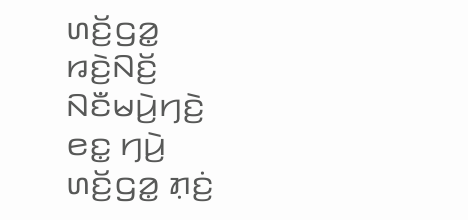ꤛꤢꤩ꤬ꤞꤤ꤭ ꤙꤢꤧ꤬ꤡꤢꤩ꤬ ꤡꤢꤪꤗꤣꤧ꤬ꤚꤢꤧ꤬ ꤕꤢ꤭ ꤚꤣꤧ꤬ ꤛꤢꤩ꤬ꤞꤤ꤭ ꤊ꤫ꤢꤦ꤬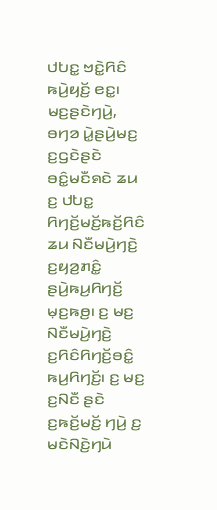ꤓꤝꤢ꤭ ꤠꤢꤧ꤭ꤖꤢꤨ ꤒꤣꤧ꤬ꤟꤢꤩ꤬ ꤕꤢ꤭꤯
ꤗꤢ꤬ꤔꤢꤧꤚꤣꤧ꤬, ꤋꤚꤤ ꤣꤧ꤭ꤔꤣꤧ꤬ꤗꤢ꤬ ꤢ꤬ꤞꤢꤧꤔꤢꤧ ꤋꤢꤨ꤭ꤗꤢꤪꤎꤢꤧ ꤘꤣ ꤢ꤬ ꤓꤝꤢ꤭ ꤖꤚꤢꤩ꤬ꤗꤢꤩ꤬ꤒꤢꤩ꤬ꤖꤢꤨ ꤘꤣ ꤡꤢꤪꤗꤣꤧ꤬ꤚꤢꤧ꤬ ꤢ꤬ꤟꤤ꤬ꤊꤢꤨ꤭ ꤔꤣꤧ꤬ꤒꤣ꤬ꤖꤚꤢꤩ꤬ ꤗ꤫ꤢ꤬ꤒꤥ꤬꤯ ꤢ꤬ ꤗꤢ꤬ ꤡꤢꤪꤗꤣꤧ꤬ꤚꤢꤧ꤬ ꤢ꤬ꤖꤢꤨꤖꤚꤢꤩ꤬ꤋꤢꤨ꤭ ꤒꤣ꤬ꤖꤚꤢꤩ꤬꤯ ꤢ꤬ ꤗꤢ꤬ ꤢ꤬ꤡꤢꤪ ꤔꤢꤧ ꤢ꤬ꤒꤢꤩ꤬ꤗꤢꤩ꤬ ꤚꤣꤧ꤬ ꤢ꤬ ꤗꤢꤧꤡꤢꤧ꤬ꤚꤣꤧ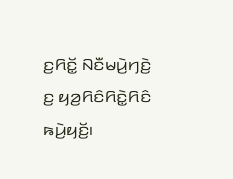ꤢ꤬ꤖꤢꤩ꤭ ꤡꤢꤪꤗꤣꤧ꤬ꤚꤢꤧ꤬ ꤢ꤬ ꤟꤤ꤬ꤖꤢꤨꤖꤢꤧ꤭ꤖꤢꤨ ꤒꤣꤧ꤬ꤟꤢꤩ꤬꤯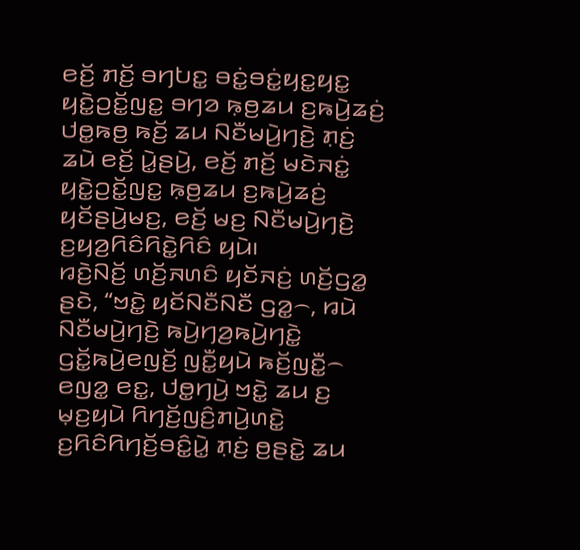ꤕꤢꤩ꤬ ꤊꤢꤩ꤬ ꤋꤚꤝꤢ꤭ ꤋꤢꤦ꤭ꤋꤢꤦ꤭ꤟꤢ꤭ꤟꤢ꤭ ꤟꤢꤧ꤭ꤑꤢꤩ꤭ꤜꤢ꤭ ꤋꤚꤤ ꤒ꤫ꤥ꤬ꤘꤣ ꤢ꤬ꤒꤣꤧ꤬ꤘꤢꤦ꤬ ꤓꤥ꤭ꤒꤥ꤬ ꤒꤢꤩ꤬ ꤘꤣ ꤡꤢꤪꤗꤣꤧ꤬ꤚꤢꤧ꤬ ꤊ꤫ꤢꤦ꤬ ꤘꤣꤧ ꤕꤢꤩ꤬ ꤣꤧ꤭ꤔꤣꤧ꤬, ꤕꤢꤩ꤬ ꤊꤢꤩ꤬ ꤗꤢꤧꤏꤢꤦ꤭ ꤟꤢꤧ꤭ꤑꤢꤩ꤭ꤜꤢ꤭ ꤒ꤫ꤥ꤬ꤘꤣ ꤢ꤬ꤒꤣꤧ꤬ꤘꤢꤦ꤬ ꤟꤢꤩꤔꤣꤧ꤬ꤗꤢ꤬, ꤕꤢꤩ꤬ ꤗꤢ꤬ ꤡꤢꤪꤗꤣꤧ꤬ꤚꤢꤧ꤬ ꤢ꤬ꤟꤤ꤬ꤖꤢꤨꤖꤢꤧ꤭ꤖꤢꤨ ꤟꤣꤧ꤯
ꤙꤢꤧ꤬ꤡꤢꤩ꤬ ꤛꤢꤩ꤬ꤏꤛꤢꤨ ꤟꤢꤩꤏꤢꤦ꤬ ꤛꤢꤩ꤬ꤞꤤ꤭ ꤔꤢꤧ, “ꤠꤢꤧ꤭ ꤟꤢꤩꤡꤢꤪꤡꤢꤪ ꤞꤤ꤭꤮, ꤙꤣꤧ ꤡꤢꤪꤗꤣꤧ꤬ꤚꤢꤧ꤬ ꤒꤣꤧ꤬ꤚꤤ꤬ꤒꤣꤧ꤬ꤚꤢꤧ꤭ ꤞꤢꤩ꤭ꤒꤣꤧ꤬ꤕꤜꤢꤩ꤬ ꤜꤢꤪ꤭ꤟꤣꤧ ꤒꤢꤩ꤬ꤜꤢꤪ꤭꤮ ꤕꤜꤤ꤭ ꤕꤢ꤭, ꤓꤥ꤭ꤚꤣꤧ꤬ ꤠꤢꤧ꤭ ꤘꤣ ꤢ꤬ ꤗ꤫ꤢ꤬ꤟꤣꤧ ꤖꤚꤢꤩ꤬ꤜꤢꤨ꤬ꤊꤣꤧ꤬ꤛꤢꤧ꤭ ꤢ꤬ꤖꤢꤨꤖꤚꤢꤩ꤬ꤋꤢꤨ꤭ꤣꤧ꤭ ꤊ꤫ꤢꤦ꤬ ꤥ꤬ꤔꤢꤧ꤭ ꤘꤣ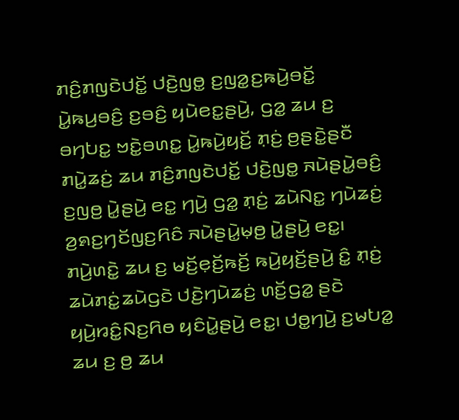ꤊꤢꤨ꤬ꤊꤜꤢꤧꤓꤢꤩ꤭ ꤓꤢꤧ꤬ꤜꤥ꤭ ꤢ꤬ꤜꤤ꤭ꤢ꤬ꤒꤣꤧ꤬ꤋꤢꤩ꤭ ꤣꤧ꤭ꤒꤣ꤬ꤋꤢꤨ꤬ ꤢ꤬ꤋꤢꤨ꤬ ꤟꤣꤧꤕꤢ꤭ꤔꤣꤧ꤬, ꤞꤤ꤭ ꤘꤣ ꤢ꤬ ꤋꤚꤝꤢ꤭ ꤠꤢꤧ꤭ꤋꤛꤢ꤭ ꤣꤧ꤭ꤒꤣꤧ꤬ꤟꤢꤩ꤬ ꤊ꤫ꤢꤦ꤬ ꤥ꤬ꤔꤢꤧ꤭ꤔꤢꤪ ꤊꤣꤧ꤭ꤘꤢꤦ꤬ ꤘꤣ ꤊꤢꤨ꤬ꤊꤜꤢꤧꤓꤢꤩ꤭ ꤓꤢꤧ꤬ꤜꤥ꤭ ꤏꤣꤧꤔꤣꤧ꤭ꤋꤢꤨ꤬ ꤢ꤬ꤜꤥ꤬ ꤣꤧ꤭ꤔꤣꤧ꤬ ꤕꤢ꤭ ꤚꤣꤧ꤬ ꤞꤤ꤭ ꤊ꤫ꤢꤦ꤬ ꤘꤣꤧꤡꤢ꤭ ꤚꤣꤧꤘꤢꤦ꤬ ꤤ꤬ꤎꤢ꤬ꤚꤢꤩꤜꤢ꤬ꤖꤢꤨ ꤏꤣꤧꤔꤣꤧ꤭ꤗ꤫ꤥ꤬ ꤣꤧ꤭ꤔꤣꤧ꤬ ꤕꤢ꤭꤯
ꤊꤣꤧ꤬ꤛꤢꤧ꤭ ꤘꤣ ꤢ꤬ ꤗꤢꤩ꤬ꤕ꤫ꤢꤩ꤬ꤒꤢꤩ꤬ ꤒꤣꤧ꤬ꤟꤢꤩ꤬ꤔꤣꤧ꤬ ꤢꤨ꤭ ꤊ꤫ꤢꤦ꤬ ꤘꤣꤧꤊꤢꤦ꤭ꤘꤣꤧꤞꤢꤧ ꤓꤢꤧ꤬ꤚꤣꤧꤘꤢꤦ꤬ ꤛꤢꤩ꤬ꤞꤤ꤭ ꤔꤢꤧ ꤟꤣꤧ꤬ꤙꤢꤨ꤭ꤡꤢ꤬ꤖꤥ ꤟꤢꤨꤣꤧ꤭ꤔꤣꤧ꤬ ꤕꤢ꤭꤯ ꤓꤥ꤭ꤚꤣꤧ꤬ ꤢ꤬ꤗꤝꤤ꤭ ꤘꤣ ꤢ꤬ ꤥ꤬ ꤘꤣ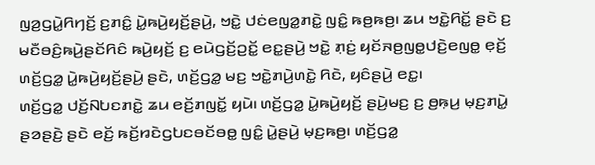ꤜꤤ꤬ꤞꤣꤧ꤭ꤖꤚꤢꤩ꤬ ꤢ꤬ꤊꤢꤨ꤭ ꤣꤧ꤭ꤒꤣꤧ꤬ꤟꤢꤩ꤬ꤔꤣꤧ꤬, ꤠꤢꤧ꤭ ꤓꤢꤦꤕꤜꤤ꤭ꤊꤢꤧ꤭ ꤜꤢꤨ꤭ ꤒꤥ꤬ꤒꤥ꤬꤯ ꤘꤣ ꤠꤢꤧ꤭ꤖꤢꤩ꤭ ꤔꤢꤧ ꤢ꤬ ꤗꤢꤪꤋꤢꤨ꤬ꤒꤣꤧ꤬ꤔꤢꤩꤖꤢꤨ ꤒꤣꤧ꤬ꤟꤢꤩ꤬ ꤢ꤬ ꤕꤣꤧꤞꤢꤩ꤬ꤑꤢꤩ꤭ ꤕꤢ꤭ꤔꤣꤧ꤬ ꤠꤢꤧ꤭ ꤊ꤫ꤢꤦ꤬ ꤟꤢꤩꤏꤥ꤬ꤜꤥ꤭ꤓꤢꤧ꤬ꤕꤜꤥ꤭ ꤕ꤫ꤢꤩ꤬ ꤛꤢꤩ꤬ꤞꤤ꤭ ꤣꤧ꤭ꤒꤣꤧ꤬ꤟꤢꤩ꤬ꤔꤣꤧ꤬ ꤔꤢꤧ, ꤛꤢꤩ꤬ꤞꤤ꤭ ꤗꤢ꤬ ꤠꤢꤧ꤭ꤊꤣꤧ꤬ꤛꤢꤧ꤭ ꤖꤢꤧ, ꤟꤢꤨꤔꤣꤧ꤬ ꤕꤢ꤭꤯
ꤛꤢꤩ꤬ꤞꤤ꤭ ꤓꤢꤩ꤬ꤡꤝꤢꤊꤢꤧ꤭ ꤘꤣ ꤕꤢꤩ꤬ꤊꤜꤢꤩ꤭ ꤟꤣꤧ꤯ ꤛꤢꤩ꤬ꤞꤤ꤭ ꤣꤧ꤭ꤒꤣꤧ꤬ꤟꤢꤩ꤬ ꤔꤣꤧ꤬ꤗꤢ꤬ ꤢ꤬ ꤥ꤬ꤒ꤫ꤣ꤬ ꤗ꤫ꤢ꤬ꤊꤣꤧ꤭ ꤔꤤꤔꤢꤧ꤬ ꤔꤢꤧ ꤕꤢꤩ꤬ ꤒꤢꤩ꤬ꤙꤢꤧꤞꤝꤢꤋꤢꤩꤋꤥ꤭ ꤜꤢꤨ꤭ ꤣꤧ꤭ꤔꤣꤧ꤬ ꤗ꤫ꤢ꤬ꤒꤥ꤬꤯ ꤛꤢꤩ꤬ꤞꤤ꤭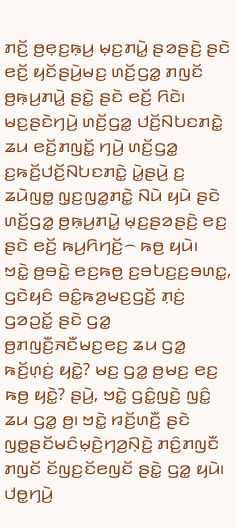ꤊꤢꤩ꤬ ꤥ꤬ꤕ꤫ꤢ꤬ꤒ꤫ꤣ꤬ ꤗ꤫ꤢ꤬ꤊꤣꤧ꤭ ꤔꤤꤔꤢꤧ꤬ ꤔꤢꤧ ꤕꤢꤩ꤬ ꤟꤢꤩꤔꤣꤧ꤬ꤗꤢ꤬ ꤛꤢꤩ꤬ꤞꤤ꤭ ꤊꤜꤢꤩ ꤥ꤬ꤒ꤫ꤣ꤬ꤊꤣꤧ꤭ ꤔꤢꤧ꤭ ꤔꤢꤧ ꤕꤢꤩ꤬ ꤖꤢꤧ꤯ ꤗꤢ꤬ꤔꤢꤧꤚꤣꤧ꤬ ꤛꤢꤩ꤬ꤞꤤ꤭ ꤓꤢꤩ꤬ꤡꤝꤢꤊꤢꤧ꤭ ꤘꤣ ꤕꤢꤩ꤬ꤊꤜꤢꤩ꤭ ꤚꤣꤧ꤬ ꤛꤢꤩ꤬ꤞꤤ꤭ ꤢ꤬ꤒꤢꤩ꤬ꤓꤢꤩ꤬ꤡꤝꤢꤊꤢꤧ꤭ ꤣꤧ꤭ꤔꤣꤧ꤬ ꤢ꤬ ꤘꤣꤧꤜꤥ꤭ ꤜ꤫ꤢ꤬ꤜꤤ꤭ꤊꤢꤧ꤭ ꤡꤣꤧ ꤟꤣꤧ ꤔꤢꤧ ꤛꤢꤩ꤬ꤞꤤ꤭ ꤥ꤬ꤒ꤫ꤣ꤬ꤊꤣꤧ꤭ ꤗ꤫ꤢ꤬ꤔꤤꤔꤢꤧ꤬ ꤕꤢ꤬ ꤔꤢꤧ ꤕꤢꤩ꤬ ꤒꤣ꤬ꤖꤚꤢꤩ꤬꤮ ꤒꤥ꤬ ꤟꤣꤧ꤯
ꤠꤢꤧ꤭ ꤥ꤬ꤋꤢꤧ꤭ ꤕꤢ꤬ꤒꤥ꤬ ꤢ꤬ꤋꤝꤢ꤬ꤢ꤬ꤋꤛꤢ꤭, ꤞꤢꤧꤟꤢꤨ ꤋꤢꤨ꤭ꤒꤤ꤬ꤗꤢ꤬ꤞꤢꤩ꤬ ꤊ꤫ꤢꤦ꤬ ꤞꤤꤑꤢꤩ꤭ ꤔꤢꤧ ꤞꤤ꤭ ꤥ꤬ꤊꤜꤢꤪ꤬ꤏꤢꤪꤗꤢ꤬ꤕꤢ꤬ ꤘꤣ ꤞꤤ꤭ ꤒꤢꤩ꤬ꤛ꤫ꤢꤦ꤬ ꤟꤢꤧ꤭? ꤗꤢ꤬ ꤞꤤ꤭ ꤥ꤬ꤗꤢ꤬ ꤕꤢ꤬ ꤒꤥ꤬ ꤟꤢꤧ꤭? ꤔꤣꤧ꤬, ꤠꤢꤧ꤭ ꤞꤢꤨ꤭ꤜꤢꤧ꤬ ꤜꤢꤨ꤭ ꤘꤣ ꤞꤤ꤭ ꤥ꤬꤯ ꤠꤢꤧ꤭ ꤙꤢꤩ꤬ꤛꤢꤪ꤬ ꤔꤢꤧ ꤜꤥ꤭ꤔꤢꤩꤗꤢꤨꤗ꤫ꤢꤧ꤬ꤚꤤ꤬ꤡ꤫ꤢꤧ꤬ ꤊꤢꤨ꤬ꤊꤜꤢꤪ ꤊꤜꤢꤩ ꤢꤩꤜꤢ꤬ꤢꤩꤕꤜꤢꤩ ꤔꤢꤧ꤭ ꤞꤤ꤭ ꤟꤣꤧ꤯ ꤓꤥ꤭ꤚꤣꤧ꤬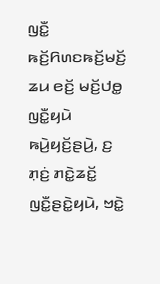ꤜꤢꤪ꤭ ꤒꤢꤩ꤬ꤖꤛꤢꤒꤢꤩ꤬ꤗꤢꤩ꤬ ꤘꤣ ꤕꤢꤩ꤬ ꤗꤢꤩ꤬ꤓꤥ꤭ ꤜꤢꤪ꤭ꤟꤣꤧ ꤒꤣꤧ꤬ꤟꤢꤩ꤬ꤔꤣꤧ꤬, ꤢ꤬ ꤊ꤫ꤢꤦ꤬ ꤊꤢꤧ꤭ꤘꤢꤩ꤭ ꤜꤢꤪ꤭ꤔꤢꤧ꤭ꤟꤣꤧ, ꤠꤢꤧ꤭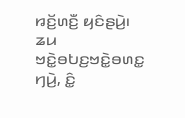ꤙꤢꤩ꤬ꤛꤢꤪ꤬ ꤟꤢꤨꤔꤣꤧ꤬꤯
ꤘꤣ ꤠꤢꤧ꤭ꤋꤝꤢ꤬ꤠꤢꤧ꤭ꤋꤛꤢ꤭ ꤚꤣꤧ꤬, ꤢꤨ꤭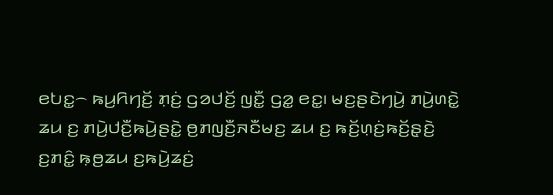ꤕꤝꤢ꤭꤮ ꤒꤣ꤬ꤖꤚꤢꤩ꤬ ꤊ꤫ꤢꤦ꤬ ꤞꤤꤓꤢꤩ꤬ ꤜꤢꤪ꤭ ꤞꤤ꤭ ꤕꤢ꤭꤯ ꤗꤢ꤬ꤔꤢꤧꤚꤣꤧ꤬ ꤊꤣꤧ꤬ꤛꤢꤧ꤭ ꤘꤣ ꤢ꤬ ꤊꤣꤧ꤬ꤓꤢꤪ꤬ꤒꤣꤧ꤬ꤔꤢꤧ꤭ ꤥ꤬ꤊꤜꤢꤪ꤬ꤏꤢꤪꤗꤢ꤬ ꤘꤣ ꤢ꤬ ꤒꤢꤩ꤬ꤛ꤫ꤢꤦ꤬ꤒꤢꤩ꤬ꤔ꤫ꤢꤧ꤬ ꤢ꤬ꤊꤢꤨ꤭ ꤒ꤫ꤥ꤬ꤘꤣ ꤢ꤬ꤒꤣꤧ꤬ꤘꤢꤦ꤬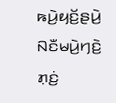ꤒꤣꤧ꤬ꤟꤢꤩ꤬ꤔꤣꤧ꤬ ꤡꤢꤪꤗꤣꤧ꤬ꤚꤢꤧ꤬ ꤊ꤫ꤢꤦ꤬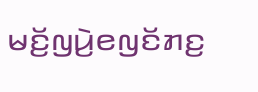ꤗꤢꤩ꤬ꤜꤣꤧ꤬ꤕꤜꤢꤩꤊꤢ꤬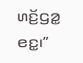ꤛꤢꤩ꤬ꤞꤤ꤭ ꤕꤢ꤭꤯”